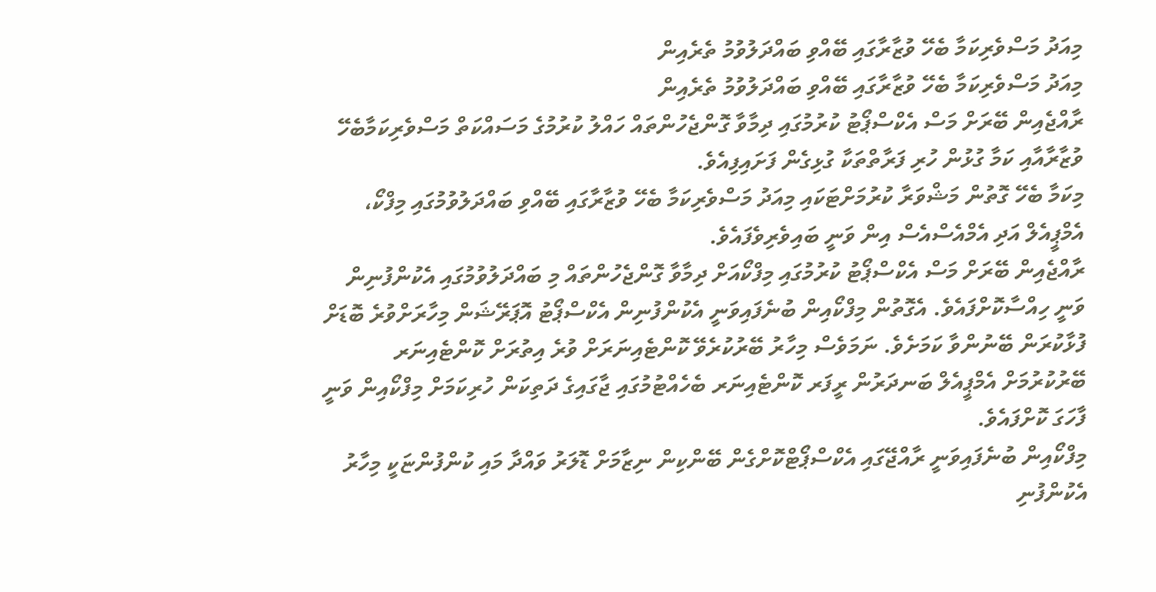މިއަދު މަސްވެރިކަމާ ބެހޭ ވުޒާރާގައި ބޭއްވި ބައްދަލުވުމު ތެރެއިން
މިއަދު މަސްވެރިކަމާ ބެހޭ ވުޒާރާގައި ބޭއްވި ބައްދަލުވުމު ތެރެއިން
ރާއްޖެއިން ބޭރަށް މަސް އެކްސްޕޯޓު ކުރުމުގައި ދިމާވާ ގޮންޖެހުންތައް ހައްލު ކުރުމުގެ މަސައްކަތް މަސްވެރިކަމާބެހޭ ވުޒާރާއާއި ކަމާ ގުޅުން ހުރި ފަރާތްތަކާ ގުޅިގެން ފަށައިފިއެވެ.
މިކަމާ ބެހޭ ގޮތުން މަޝްވަރާ ކުރުމަށްޓަކައި މިއަދު މަސްވެރިކަމާ ބެހޭ ވުޒާރާގައި ބޭއްވި ބައްދަލުވުމުގައި މިފްކޯ، އެމްޕީއެލް އަދި އެމްއެސްއެސް އިން ވަނީ ބައިވެރިވެފައެވެ.
ރާއްޖެއިން ބޭރަށް މަސް އެކްސްޕޯޓު ކުރުމުގައި މިފްކޯއަށް ދިމާވާ ގޮންޖެހުންތައް މި ބައްދަލުވުމުގައި އެކުންފުނިން ވަނީ ހިއްސާކޮށްފައެވެ. އެގޮތުން މިފްކޯއިން ބުނެފައިވަނީ އެކުންފުނިން އެކްސްޕޯޓު އޮޕަރޭޝަން މިހާރަށްވުރެ ބޮޑަށް ފުޅާކުރަން ބޭނުންވާ ކަމަށެވެ. ނަމަވެސް މިހާރު ބޭރުކުރެވޭ ކޮންޓެއިނަރަށް ވުރެ އިތުރަށް ކޮންޓެއިނަރ ބޭރުކުރުމަށް އެމްޕީއެލް ބަނދަރުން ރީފަރ ކޮންޓެއިނަރ ބެހެއްޓުމުގައި ޖާގައިގެ ދަތިކަން ހުރިކަމަށް މިފްކޯއިން ވަނީ ފާހަގަ ކޮށްފައެވެ.
މިފްކޯއިން ބުނެފައިވަނީ ރާއްޖޭގައި އެކްސްޕޯޓްކޮށްގެން ބޭންކިން ނިޒާމަށް ޑޮލަރު ވައްދާ މައި ކުންފުންޏަކީ މިހާރު އެކުންފުނި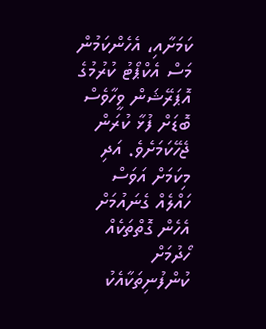ކަމަށާއި، އެހެންކަމުން މަސް އެކްޕޯޓު ކުރުމުގެ އޮޕަރޭޝަން ވީހާވެސް ބޮޑަށް ފުޅާ ކުރަން ޖެހޭކަމަށެވެ. އަދި މިކަމަށް އަވަސް ހައްލެއް ގެނައުމަށް އެހެން ގޮތްތަކެއް ހޯދުމަށް ކުންފުނިތަކާއެކު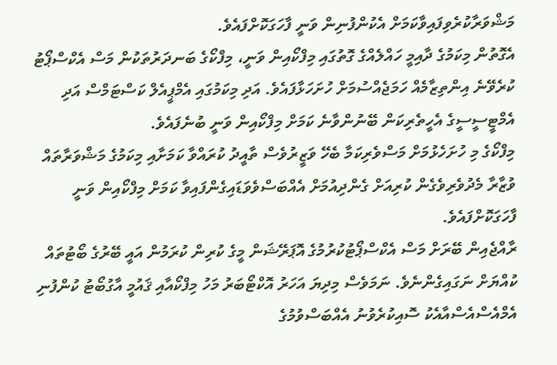މަޝްވަރާކުރެވިފައިވާކަމަށް އެކުންފުނިން ވަނީ ފާހަގަކޮށްފައެވެ.
އެގޮތުން މިކަމުގެ ދާއިމީ ހައްލެއްގެ ގޮތުގައި މިފްކޯއިން ވަނީ، މިފްކޯގެ ބަނދަރުތަކުން މަސް އެކްސްޕޯޓު ކުރެވޭނެ އިންތިޒާމެއް ހަމަޖެއްސުމަށް ހުށަހަޅާފައެވެ. އަދި މިކަމުގައި އެމްޕީއެލް ކަސްޓަމްސް އަދި އެމްޓީސީސީގެ އެހީތެރިކަން ބޭނުންވާނެ ކަމަށް މިފްކޯއިން ވަނީ ބުނެފައެވެ.
މިފްކޯގެ މި ހުށަހެޅުމަށް މަސްވެރިކަމާ ބެހޭ ވަޒީރުވެސް ތާއީދު ކުރައްވާ ކަމަށާއި މިކަމުގެ މަޝްވަރާތައް ވުޒާރާ މެދުވެރިވެގެން ކުރިއަށް ގެންދިއުމަށް އެއްބަސްވެވަޑައިގެންފައިވާ ކަމަށް މިފްކޯއިން ވަނީ ފާހަގަކޮށްފައެވެ.
ރާއްޖެއިން ބޭރަށް މަސް އެކްސްޕޯޓުކުރުމުގެ އޮޕަރޭޝަން މީގެ ކުރިން ކުރަމުން އައީ ބޭރުގެ ބޯޓުތައް ކުއްޔަށް ނަގައިގެންނެވެ. ނަމަވެސް މިދިޔަ އަހަރު އޮކްޓޯބަރު މަހު މިފްކޯއާއި ޤައުމީ އާގުބޯޓު ކުންފުނި އެމްއެސްއެސްއާއެކު ސޮއިކުރެވުނު އެއްބަސްވުމުގެ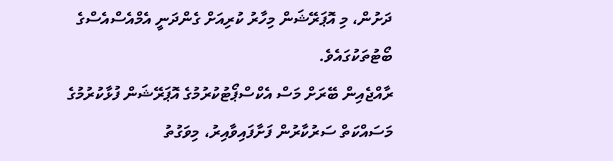ދަށުން، މި އޮޕަރޭޝަން މިހާރު ކުރިއަށް ގެންދަނީ އެމްއެސްއެސްގެ ބޯޓުތަކުގައެވެ.
ރާއްޖެއިން ބޭރަށް މަސް އެކްސްޕޯޓުކުރުމުގެ އޮޕަރޭޝަން ފުޅާކުރުމުގެ މަސައްކަތް ސަރުކާރުން ފަށާފައިވާއިރު، މިވަގުތު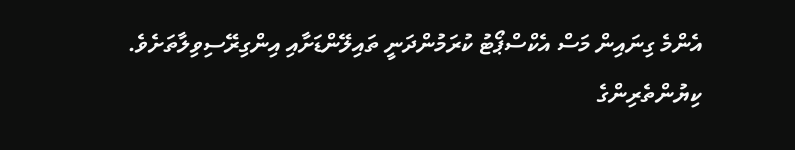އެންމެ ގިނައިން މަސް އެކްސްޕޯޓު ކުރަމުންދަނީ ތައިލޭންޑަށާއި އިންގިރޭސިވިލާތަށެވެ.
ކިޔުންތެރިންގެ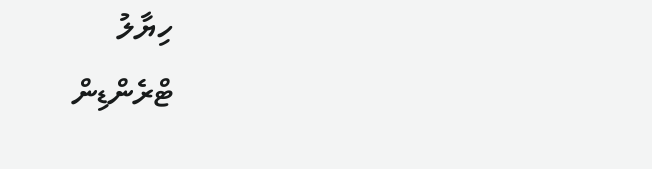ހިޔާލު
ޓްރެންޑިން